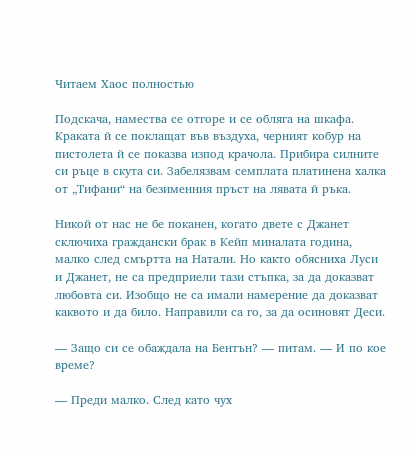Читаем Хаос полностью

Подскача, намества се отгоре и се обляга на шкафа. Краката й се поклащат във въздуха, черният кобур на пистолета й се показва изпод крачола. Прибира силните си ръце в скута си. Забелязвам семплата платинена халка от „Тифани“ на безименния пръст на лявата й ръка.

Никой от нас не бе поканен, когато двете с Джанет сключиха граждански брак в Кейп миналата година, малко след смъртта на Натали. Но както обясниха Луси и Джанет, не са предприели тази стъпка, за да доказват любовта си. Изобщо не са имали намерение да доказват каквото и да било. Направили са го, за да осиновят Деси.

— Защо си се обаждала на Бентън? — питам. — И по кое време?

— Преди малко. След като чух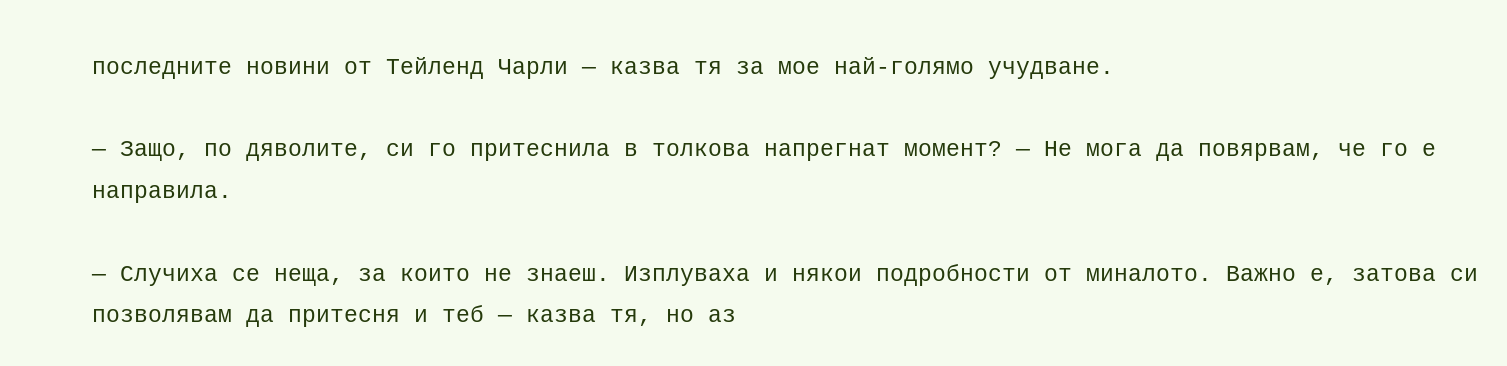последните новини от Тейленд Чарли — казва тя за мое най-голямо учудване.

— Защо, по дяволите, си го притеснила в толкова напрегнат момент? — Не мога да повярвам, че го е направила.

— Случиха се неща, за които не знаеш. Изплуваха и някои подробности от миналото. Важно е, затова си позволявам да притесня и теб — казва тя, но аз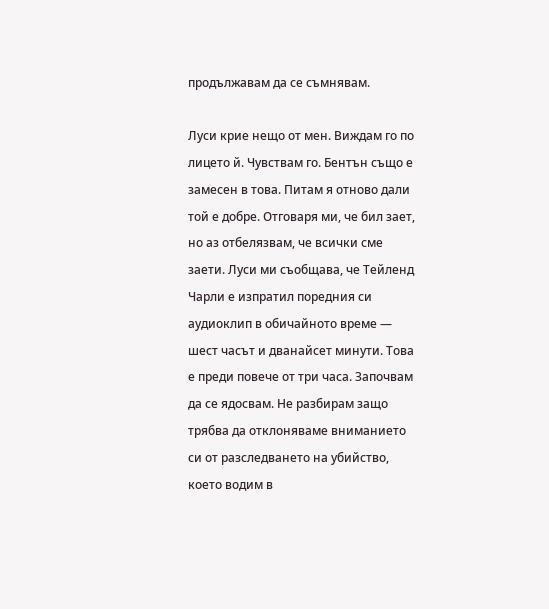продължавам да се съмнявам.

Луси крие нещо от мен. Виждам го по лицето й. Чувствам го. Бентън също е замесен в това. Питам я отново дали той е добре. Отговаря ми, че бил зает, но аз отбелязвам, че всички сме заети. Луси ми съобщава, че Тейленд Чарли е изпратил поредния си аудиоклип в обичайното време — шест часът и дванайсет минути. Това е преди повече от три часа. Започвам да се ядосвам. Не разбирам защо трябва да отклоняваме вниманието си от разследването на убийство, което водим в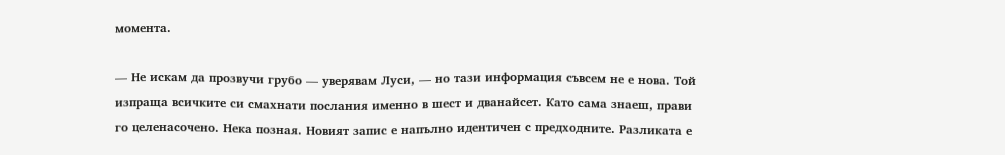момента.

— Не искам да прозвучи грубо — уверявам Луси, — но тази информация съвсем не е нова. Той изпраща всичките си смахнати послания именно в шест и дванайсет. Като сама знаеш, прави го целенасочено. Нека позная. Новият запис е напълно идентичен с предходните. Разликата е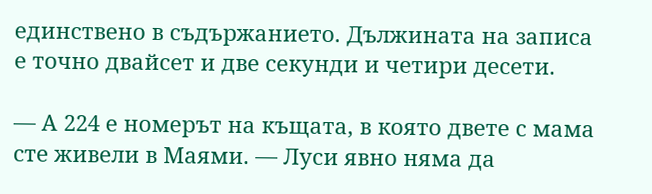единствено в съдържанието. Дължината на записа е точно двайсет и две секунди и четири десети.

— А 224 е номерът на къщата, в която двете с мама сте живели в Маями. — Луси явно няма да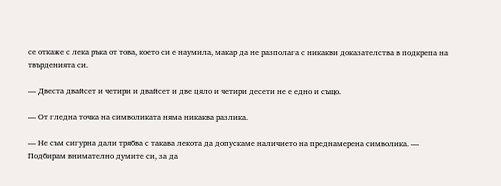се откаже с лека ръка от това, което си е наумила, макар да не разполага с никакви доказателства в подкрепа на твърденията си.

— Двеста двайсет и четири и двайсет и две цяло и четири десети не е едно и също.

— От гледна точка на символиката няма никаква разлика.

— Не съм сигурна дали трябва с такава лекота да допускаме наличието на преднамерена символика. — Подбирам внимателно думите си, за да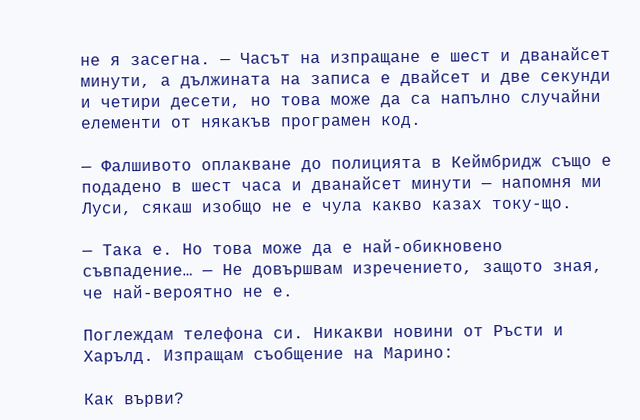не я засегна. — Часът на изпращане е шест и дванайсет минути, а дължината на записа е двайсет и две секунди и четири десети, но това може да са напълно случайни елементи от някакъв програмен код.

— Фалшивото оплакване до полицията в Кеймбридж също е подадено в шест часа и дванайсет минути — напомня ми Луси, сякаш изобщо не е чула какво казах току-що.

— Така е. Но това може да е най-обикновено съвпадение… — Не довършвам изречението, защото зная, че най-вероятно не е.

Поглеждам телефона си. Никакви новини от Ръсти и Харълд. Изпращам съобщение на Марино:

Как върви?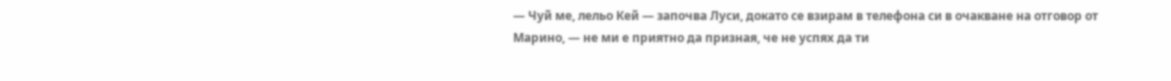— Чуй ме, лельо Кей — започва Луси, докато се взирам в телефона си в очакване на отговор от Марино, — не ми е приятно да призная, че не успях да ти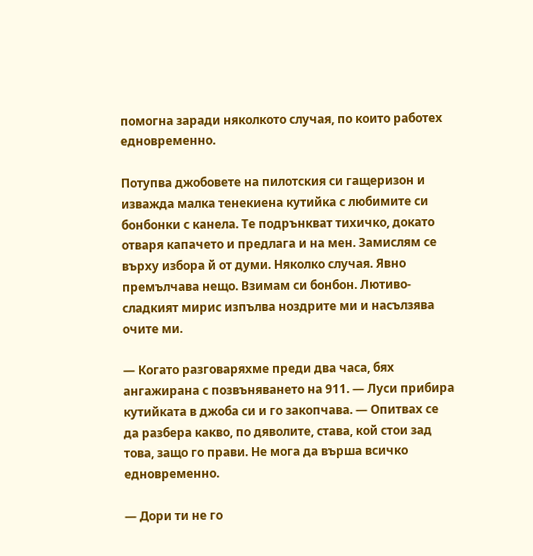помогна заради няколкото случая, по които работех едновременно.

Потупва джобовете на пилотския си гащеризон и изважда малка тенекиена кутийка с любимите си бонбонки с канела. Те подрънкват тихичко, докато отваря капачето и предлага и на мен. Замислям се върху избора й от думи. Няколко случая. Явно премълчава нещо. Взимам си бонбон. Лютиво-сладкият мирис изпълва ноздрите ми и насълзява очите ми.

— Когато разговаряхме преди два часа, бях ангажирана с позвъняването на 911. — Луси прибира кутийката в джоба си и го закопчава. — Опитвах се да разбера какво, по дяволите, става, кой стои зад това, защо го прави. Не мога да върша всичко едновременно.

— Дори ти не го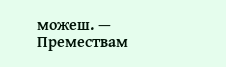можеш. — Премествам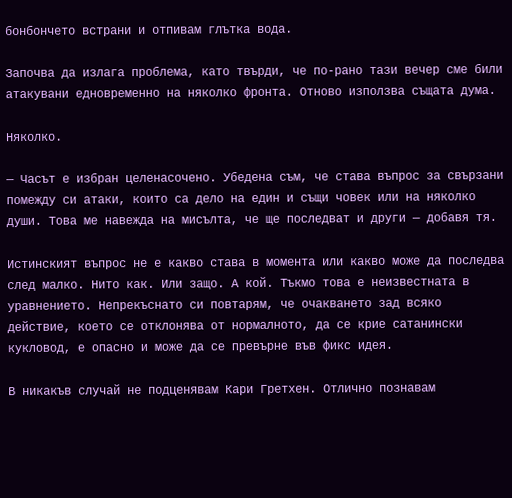бонбончето встрани и отпивам глътка вода.

Започва да излага проблема, като твърди, че по-рано тази вечер сме били атакувани едновременно на няколко фронта. Отново използва същата дума.

Няколко.

— Часът е избран целенасочено. Убедена съм, че става въпрос за свързани помежду си атаки, които са дело на един и същи човек или на няколко души. Това ме навежда на мисълта, че ще последват и други — добавя тя.

Истинският въпрос не е какво става в момента или какво може да последва след малко. Нито как. Или защо. А кой. Тъкмо това е неизвестната в уравнението. Непрекъснато си повтарям, че очакването зад всяко действие, което се отклонява от нормалното, да се крие сатанински кукловод, е опасно и може да се превърне във фикс идея.

В никакъв случай не подценявам Кари Гретхен. Отлично познавам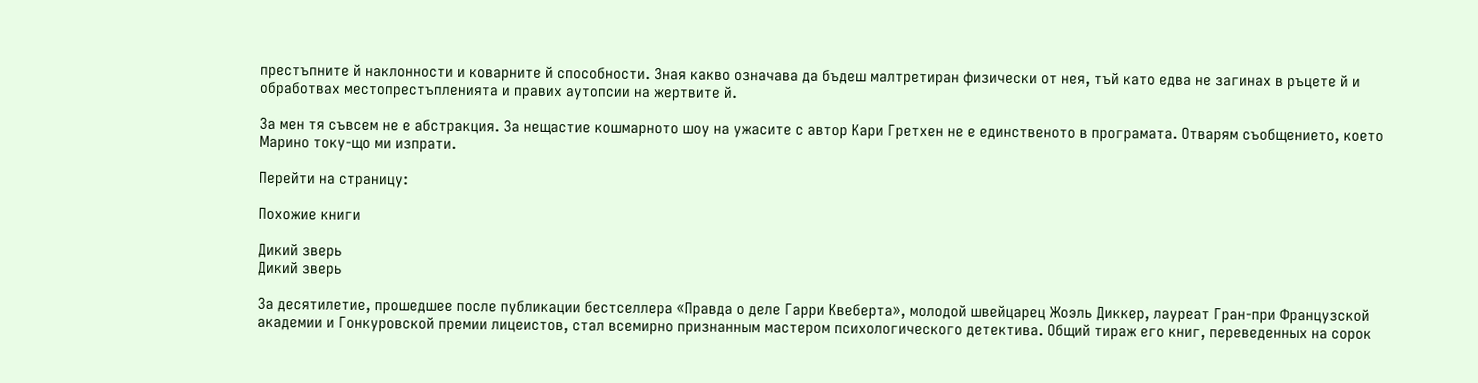престъпните й наклонности и коварните й способности. Зная какво означава да бъдеш малтретиран физически от нея, тъй като едва не загинах в ръцете й и обработвах местопрестъпленията и правих аутопсии на жертвите й.

За мен тя съвсем не е абстракция. За нещастие кошмарното шоу на ужасите с автор Кари Гретхен не е единственото в програмата. Отварям съобщението, което Марино току-що ми изпрати.

Перейти на страницу:

Похожие книги

Дикий зверь
Дикий зверь

За десятилетие, прошедшее после публикации бестселлера «Правда о деле Гарри Квеберта», молодой швейцарец Жоэль Диккер, лауреат Гран-при Французской академии и Гонкуровской премии лицеистов, стал всемирно признанным мастером психологического детектива. Общий тираж его книг, переведенных на сорок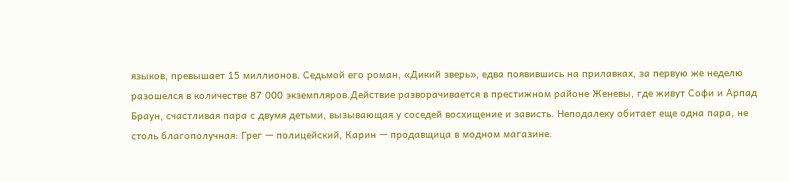языков, превышает 15 миллионов. Седьмой его роман, «Дикий зверь», едва появившись на прилавках, за первую же неделю разошелся в количестве 87 000 экземпляров.Действие разворачивается в престижном районе Женевы, где живут Софи и Арпад Браун, счастливая пара с двумя детьми, вызывающая у соседей восхищение и зависть. Неподалеку обитает еще одна пара, не столь благополучная: Грег — полицейский, Карин — продавщица в модном магазине.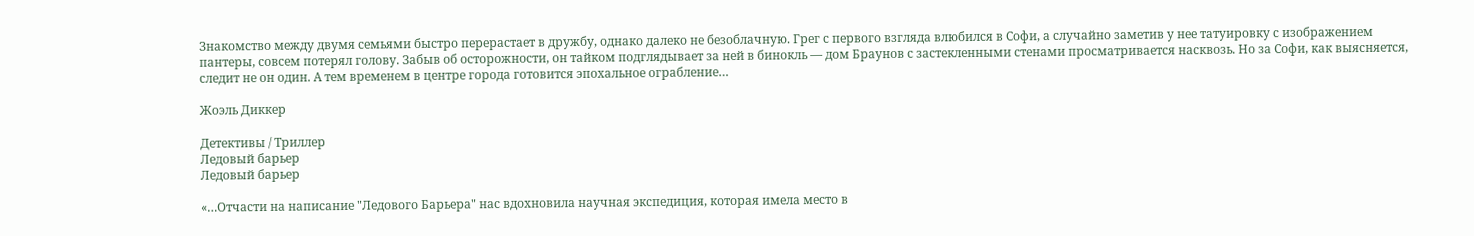Знакомство между двумя семьями быстро перерастает в дружбу, однако далеко не безоблачную. Грег с первого взгляда влюбился в Софи, а случайно заметив у нее татуировку с изображением пантеры, совсем потерял голову. Забыв об осторожности, он тайком подглядывает за ней в бинокль — дом Браунов с застекленными стенами просматривается насквозь. Но за Софи, как выясняется, следит не он один. А тем временем в центре города готовится эпохальное ограбление…

Жоэль Диккер

Детективы / Триллер
Ледовый барьер
Ледовый барьер

«…Отчасти на написание "Ледового Барьера" нас вдохновила научная экспедиция, которая имела место в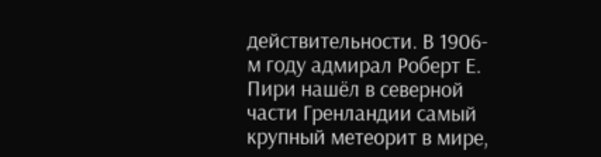действительности. В 1906-м году адмирал Роберт Е. Пири нашёл в северной части Гренландии самый крупный метеорит в мире,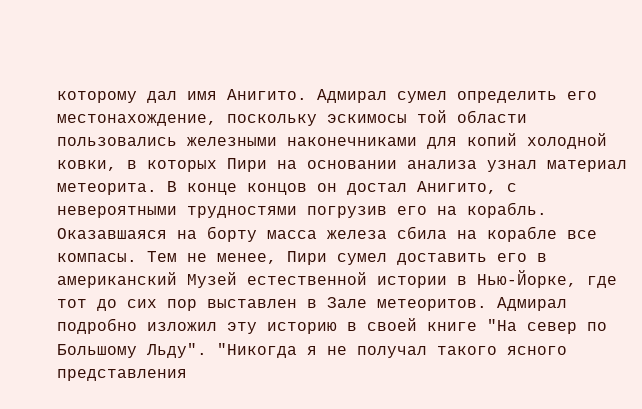которому дал имя Анигито. Адмирал сумел определить его местонахождение, поскольку эскимосы той области пользовались железными наконечниками для копий холодной ковки, в которых Пири на основании анализа узнал материал метеорита. В конце концов он достал Анигито, с невероятными трудностями погрузив его на корабль. Оказавшаяся на борту масса железа сбила на корабле все компасы. Тем не менее, Пири сумел доставить его в американский Музей естественной истории в Нью-Йорке, где тот до сих пор выставлен в Зале метеоритов. Адмирал подробно изложил эту историю в своей книге "На север по Большому Льду". "Никогда я не получал такого ясного представления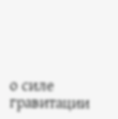о силе гравитации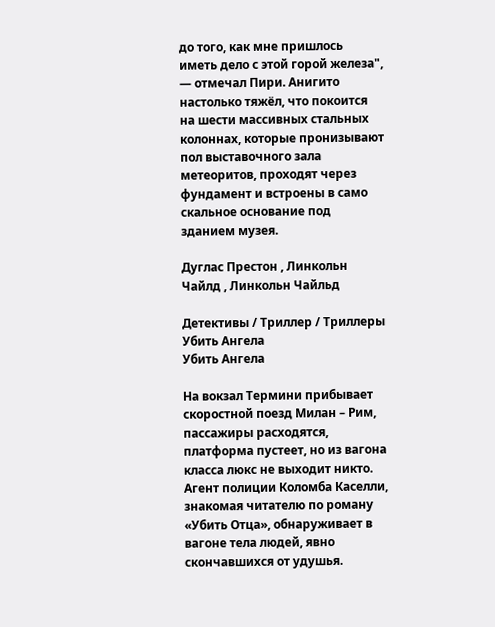до того, как мне пришлось иметь дело с этой горой железа", — отмечал Пири. Анигито настолько тяжёл, что покоится на шести массивных стальных колоннах, которые пронизывают пол выставочного зала метеоритов, проходят через фундамент и встроены в само скальное основание под зданием музея.

Дуглас Престон , Линкольн Чайлд , Линкольн Чайльд

Детективы / Триллер / Триллеры
Убить Ангела
Убить Ангела

На вокзал Термини прибывает скоростной поезд Милан – Рим, пассажиры расходятся, платформа пустеет, но из вагона класса люкс не выходит никто. Агент полиции Коломба Каселли, знакомая читателю по роману «Убить Отца», обнаруживает в вагоне тела людей, явно скончавшихся от удушья.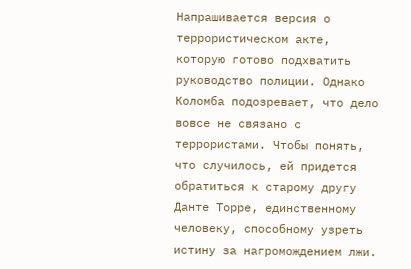Напрашивается версия о террористическом акте, которую готово подхватить руководство полиции. Однако Коломба подозревает, что дело вовсе не связано с террористами. Чтобы понять, что случилось, ей придется обратиться к старому другу Данте Торре, единственному человеку, способному узреть истину за нагромождением лжи.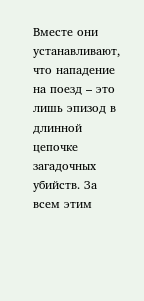Вместе они устанавливают, что нападение на поезд – это лишь эпизод в длинной цепочке загадочных убийств. За всем этим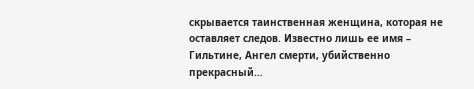скрывается таинственная женщина, которая не оставляет следов. Известно лишь ее имя – Гильтине, Ангел смерти, убийственно прекрасный…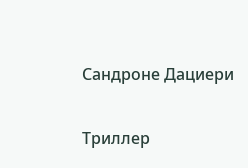Сандроне Дациери

Триллер